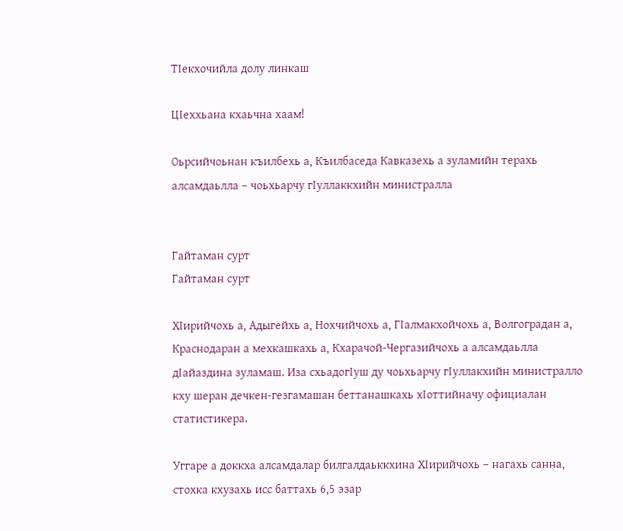ТIекхочийла долу линкаш

ЦIеххьана кхаьчна хаам!

Оьрсийчоьнан къилбехь а, Къилбаседа Кавказехь а зуламийн терахь алсамдаьлла – чоьхьарчу гIуллаккхийн министралла


Гайтаман сурт
Гайтаман сурт

ХӀирийчохь а, Адыгейхь а, Нохчийчохь а, ГIалмакхойчохь а, Волгоградан а, Краснодаран а мехкашкахь а, Кхарачой-Чергазийчохь а алсамдаьлла дӀайаздина зуламаш. Иза схьадогӀуш ду чоьхьарчу гӀуллакхийн министралло кху шеран дечкен-гезгамашан беттанашкахь хӀоттийначу официалан статистикера.

Уггаре а доккха алсамдалар билгалдаьккхина ХӀирийчохь – нагахь санна, стохка кхузахь исс баттахь 6,5 эзар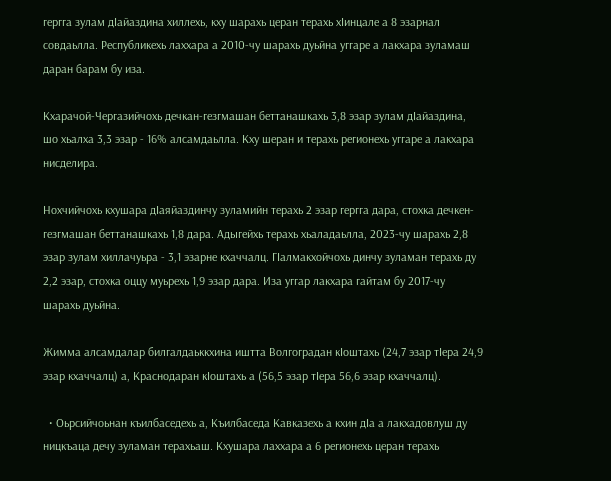гергга зулам дӀайаздина хиллехь, кху шарахь церан терахь хӀинцале а 8 эзарнал совдаьлла. Республикехь лаххара а 2010-чу шарахь дуьйна уггаре а лакхара зуламаш даран барам бу иза.

Кхарачой-Чергазийчохь дечкан-гезгмашан беттанашкахь 3,8 эзар зулам дӀайаздина, шо хьалха 3,3 эзар - 16% алсамдаьлла. Кху шеран и терахь регионехь уггаре а лакхара нисделира.

Нохчийчохь кхушара дӀаяйаздинчу зуламийн терахь 2 эзар гергга дара, стохка дечкен-гезгмашан беттанашкахь 1,8 дара. Адыгейхь терахь хьаладаьлла, 2023-чу шарахь 2,8 эзар зулам хиллачуьра - 3,1 эзарне кхаччалц. ГӀалмакхойчохь динчу зуламан терахь ду 2,2 эзар, стохка оццу муьрехь 1,9 эзар дара. Иза уггар лакхара гайтам бу 2017-чу шарахь дуьйна.

Жимма алсамдалар билгалдаьккхина иштта Волгоградан кIоштахь (24,7 эзар тӀера 24,9 эзар кхаччалц) а, Краснодаран кIоштахь а (56,5 эзар тӀера 56,6 эзар кхаччалц).

  • Оьрсийчоьнан къилбаседехь а, Къилбаседа Кавказехь а кхин дӀа а лакхадовлуш ду ницкъаца дечу зуламан терахьаш. Кхушара лаххара а 6 регионехь церан терахь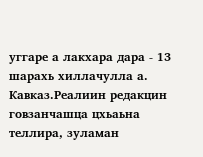уггаре а лакхара дара - 13 шарахь хиллачулла а. Кавказ.Реалиин редакцин говзанчашца цхьаьна теллира, зуламан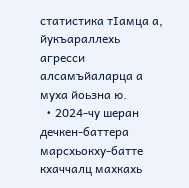статистика тӀамца а, йукъараллехь агресси алсамъйаларца а муха йоьзна ю.
  • 2024-чу шеран дечкен-баттера марсхьокху-батте кхаччалц махкахь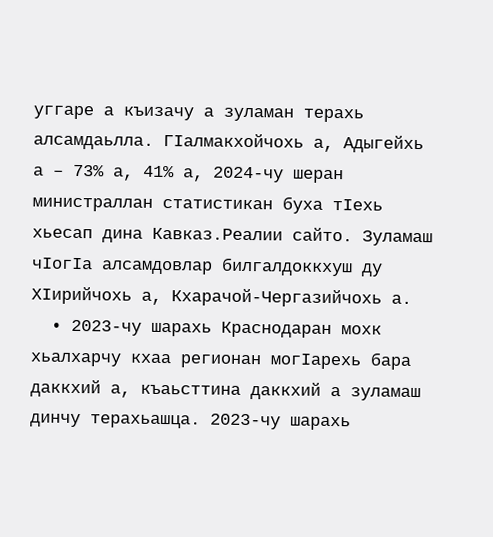уггаре а къизачу а зуламан терахь алсамдаьлла. ГӀалмакхойчохь а, Адыгейхь а – 73% а, 41% а, 2024-чу шеран министраллан статистикан буха тӀехь хьесап дина Кавказ.Реалии сайто. Зуламаш чIогIа алсамдовлар билгалдоккхуш ду ХӀирийчохь а, Кхарачой-Чергазийчохь а.
  • 2023-чу шарахь Краснодаран мохк хьалхарчу кхаа регионан могӀарехь бара даккхий а, къаьсттина даккхий а зуламаш динчу терахьашца. 2023-чу шарахь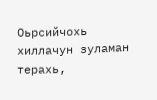Оьрсийчохь хиллачун зуламан терахь,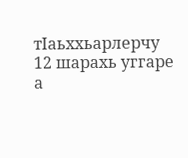тӀаьххьарлерчу 12 шарахь уггаре а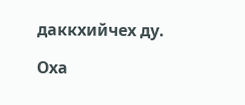даккхийчех ду.

Оха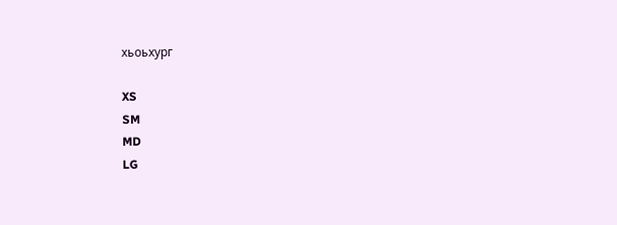хьоьхург

XS
SM
MD
LG